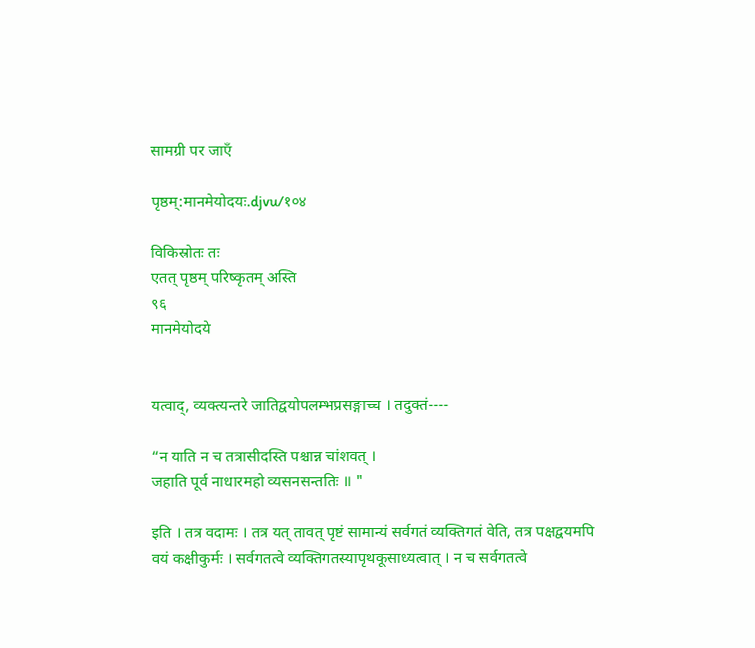सामग्री पर जाएँ

पृष्ठम्:मानमेयोदयः.djvu/१०४

विकिस्रोतः तः
एतत् पृष्ठम् परिष्कृतम् अस्ति
९६
मानमेयोदये


यत्वाद्, व्यक्त्यन्तरे जातिद्वयोपलम्भप्रसङ्गाच्च । तदुक्तं----

“न याति न च तत्रासीदस्ति पश्चान्न चांशवत् ।
जहाति पूर्व नाधारमहो व्यसनसन्ततिः ॥ "

इति । तत्र वदामः । तत्र यत् तावत् पृष्टं सामान्यं सर्वगतं व्यक्तिगतं वेति, तत्र पक्षद्वयमपि वयं कक्षीकुर्मः । सर्वगतत्वे व्यक्तिगतस्यापृथकूसाध्यत्वात् । न च सर्वगतत्वे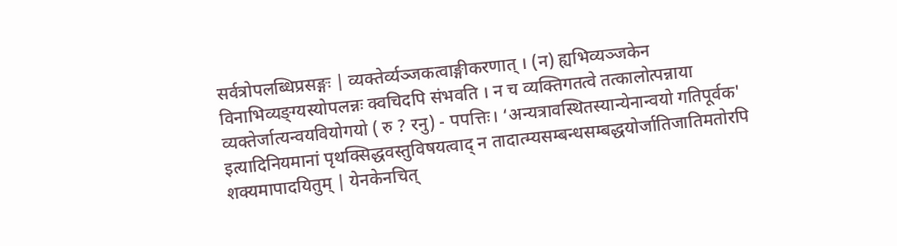सर्वत्रोपलब्धिप्रसङ्गः | व्यक्तेर्व्यञ्जकत्वाङ्गीकरणात् । (न) ह्यभिव्यञ्जकेन विनाभिव्यङ्ग्यस्योपलन्नः क्वचिदपि संभवति । न च व्यक्तिगतत्वे तत्कालोत्पन्नाया व्यक्तेर्जात्यन्वयवियोगयो ( रु ? रनु) - पपत्तिः। ‘अन्यत्रावस्थितस्यान्येनान्वयो गतिपूर्वक' इत्यादिनियमानां पृथक्सिद्धवस्तुविषयत्वाद् न तादात्म्यसम्बन्धसम्बद्धयोर्जातिजातिमतोरपि शक्यमापादयितुम् | येनकेनचित्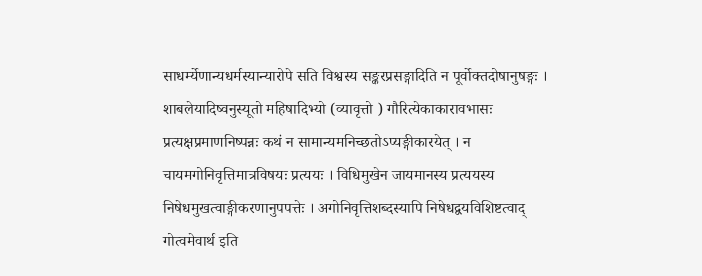साधर्म्येणान्यधर्मस्यान्यारोपे सति विश्वस्य सङ्करप्रसङ्गादिति न पूर्वोक्तदोषानुषङ्गः । शाबलेयादिष्वनुस्यूतो महिषादिभ्यो (व्यावृत्तो ) गौरित्येकाकारावभासः प्रत्यक्षप्रमाणनिष्पन्नः कथं न सामान्यमनिच्छतोऽप्यङ्गीकारयेत् । न चायमगोनिवृत्तिमात्रविषयः प्रत्ययः । विधिमुखेन जायमानस्य प्रत्ययस्य निषेधमुखत्वाङ्गीकरणानुपपत्तेः । अगोनिवृत्तिशब्दस्यापि निषेधद्वयविशिष्टत्वाद् गोत्वमेवार्थ इति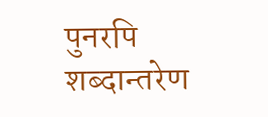पुनरपि शब्दान्तरेण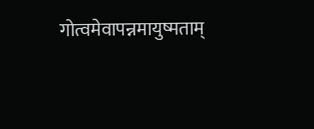गोत्वमेवापन्नमायुष्मताम्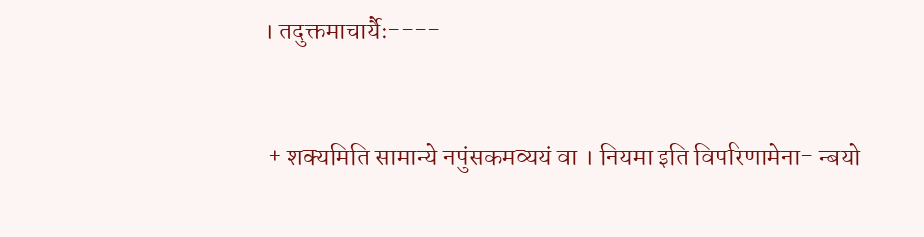। तदुक्तमाचार्यैः----


 + शक्यमिति सामान्ये नपुंसकमव्ययं वा । नियमा इति विपरिणामेना- न्बयो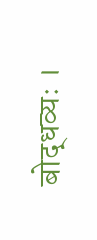बोद्धव्यः ।